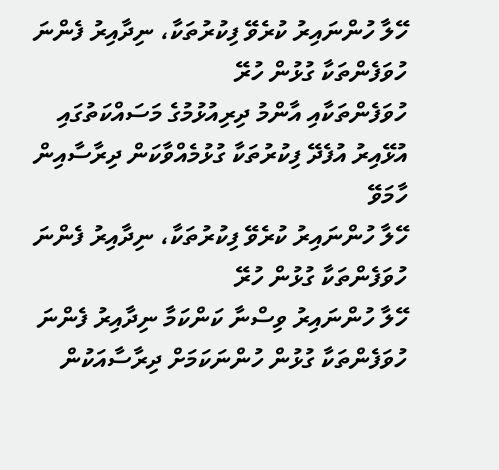ހޭލާ ހުންނައިރު ކުރެވޭ ފިކުރުތަކާ، ނިދާއިރު ފެންނަ ހުވަފެންތަކާ ގުޅުން ހުރޭ
ހުވަފެންތަކާއި އާންމު ދިރިއުޅުމުގެ މަސައްކަތުގައި އުޅޭއިރު އުފެދޭ ފިކުރުތަކާ ގުޅުމެއްވާކަން ދިރާސާއިން ހާމަވޭ
ހޭލާ ހުންނައިރު ކުރެވޭ ފިކުރުތަކާ، ނިދާއިރު ފެންނަ ހުވަފެންތަކާ ގުޅުން ހުރޭ
ހޭލާ ހުންނައިރު ވިސްނާ ކަންކަމާ ނިދާއިރު ފެންނަ ހުވަފެންތަކާ ގުޅުން ހުންނަކަމަށް ދިރާސާއަކުން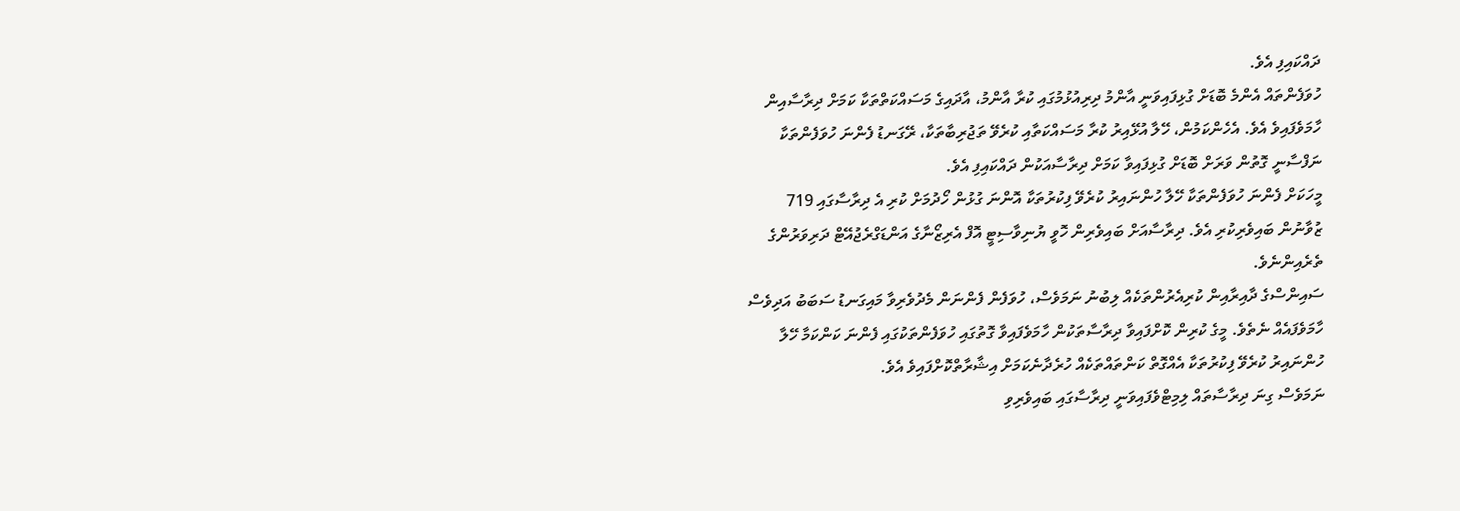ދައްކައިފި އެވެ.
ހުވަފެންތައް އެންމެ ބޮޑަށް ގުޅިފައިވަނީ އާންމު ދިރިއުޅުމުގައި ކުރާ އާންމު، އާދައިގެ މަސައްކަތްތަކާ ކަމަށް ދިރާސާއިން ހާމަވެފައިވެ އެވެ. އެހެންކަމުން، ހޭލާ އުޅޭއިރު ކުރާ މަސައްކަތާއި ކުރެވޭ ތަޖުރިބާތަކާ، ރޭގަނޑު ފެންނަ ހުވަފެންތަކާ ނަފްސާނީ ގޮތުން ވަރަށް ބޮޑަށް ގުޅިފައިވާ ކަމަށް ދިރާސާއަކުން ދައްކައިފި އެވެ.
މީހަކަށް ފެންނަ ހުވަފެންތަކާ ހޭލާ ހުންނައިރު ކުރެވޭ ފިކުރުތަކާ އޮންނަ ގުޅުން ހޯދުމަށް ކުރި އެ ދިރާސާގައި 719 ޒުވާނުން ބައިވެރިކުރި އެވެ. ދިރާސާއަށް ބައިވެރިން ހޮވީ ޔުނިވާސިޓީ އޮފް އެރިޒޯނާގެ އަންޑަގްރެޖުއޭޓް ދަރިވަރުންގެ ތެރެއިންނެވެ.
ސައިންސްގެ ދާއިރާއިން ކުރިއެރުންތަކެއް ލިބުނު ނަމަވެސް، ހުވަފެން ފެންނަން މެދުވެރިވާ މައިގަނޑު ސަބަބު އަދިވެސް ހާމަވެފައެއް ނެތެވެ. މީގެ ކުރިން ކޮށްފައިވާ ދިރާސާތަކުން ހާމަވެފައިވާ ގޮތުގައި ހުވަފެންތަކުގައި ފެންނަ ކަންކަމާ ހޭލާ ހުންނައިރު ކުރެވޭ ފިކުރުތަކާ އެއްގޮތް ކަންތައްތަކެއް ހުރެދާނެކަމަށް އިޝާރާތްކޮށްފައިވެ އެވެ.
ނަމަވެސް ގިނަ ދިރާސާތައް ލިމިޓްވެފައިވަނީ ދިރާސާގައި ބައިވެރިވި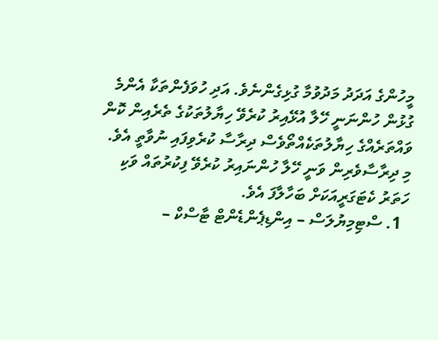މީހުންގެ އަދަދު މަދުވުމާ ގުޅިގެންނެވެ. އަދި ހުވަފެންތަކާ އެންމެ ގުޅުން ހުންނަނީ ހޭލާ އުޅޭއިރު ކުރެވޭ ހިޔާލުތަކުގެ ތެރެއިން ކޮން ވައްތަރެއްގެ ހިޔާލުތަކެއްތޯވެސް ދިރާސާ ކުރެވިފައި ނުވާތީ އެވެ.
މި ދިރާސާވެރިން ވަނީ ހޭލާ ހުންނައިރު ކުރެވޭ ފިކުރުތައް ވަކި ހަތަރު ކެޓަގަރީއަކަށް ބަހާލާފަ އެވެ.
  1. ސްޓިމިޔުލަސް – އިންޑިޕެންޑެންޓް ޓާސްކް –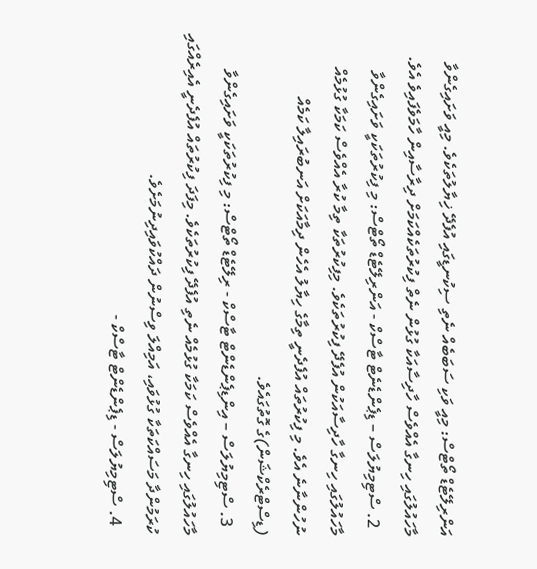އަންރިލޭޓެޑް ތޯޓްސް: މިއީ ވަކި ސަބަބެއް ނެތި ސިކުނޑީގައި އުފެދޭ ޚިޔާލުތަކެވެ. މިއީ ވަށައިގެންވާ މާހައުލުގައި ހިނގާ އެއްވެސް ހާދިސާއަކާ ގުޅުން ނެތް ފިކުރުތަކެއްކަމަށް ދިރާސާއިން ހާމަވެފައިވެ އެވެ.
  2. ސްޓިމިޔުލަސް – ޑިޕެންޑެނެޓް ޓާސްކް - އަންރިލޭޓެޑް ތޯޓްސް: މި ފިކުރުތަކަކީ ވަށައިގެންވާ މާހައުލުގައި ހިނގާ ހާދިސާއަކުން އުފެދޭ ފިކުރުތަކެވެ. މިފިކުރުތަކާ ތިމާ ކުރާ އެއްވެސް ކަމަކާ ގުޅުމެއް ނުހުންނާނެ އެވެ. މި ފިކުރުތައް އުފެދެނީ ތިމާގެ ހިޔާލު އެހެން ދިމާއަކަށް އަނބުރައިލާ ކަމެއް (ޑިސްޓްރެކްޝަން)ގެ ގޮތުގައެވެ.
  3. ސްޓިމިޔުލަސް – އިންޑިޕެންޑެންޓް ޓާސްކް - ރިލޭޓެޑް ތޯޓްސް: މި ފިކުރުތަކަކީ ވަށައިގެންވާ މާހައުލުގައި ހިނގާ އެއްވެސް ކަމަކާ ގުޅުމެއް ނެތި އުފެދޭ ފިކުރުތަކެވެ. މިފަދަ ފިކުރުތައް އުފެދެނީ އެއިރެއްގައި ކުރަމުންދާ މަސައްކަތަކާ ގުޅުވައި، އަމިއްލަ ވިސްނުން ދައްކުވައިދިނުމަށެވެ.
  4. ސްޓިމިޔުލަސް - ޑިޕެންޑެންޓް ޓާސްކް -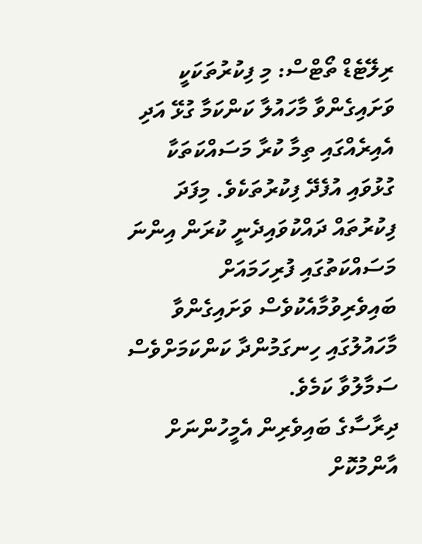ރިލޭޓެޑް ތޯޓްސް: މި ފިކުރުތަކަކީ ވަށައިގެންވާ މާހައުލާ ކަންކަމާ ގުޅޭ އަދި އެއިރެއްގައި ތިމާ ކުރާ މަސައްކަތަކާ ގުޅުވައި އުފެދޭ ފިކުރުތަކެވެ. މިފަދަ ފިކުރުތައް ދައްކުވައިދެނީ ކުރަން އިންނަ މަސައްކަތުގައި ފުރިހަމައަށް ބައިވެރިވުމާއެކުވެސް ވަށައިގެންވާ މާހައުލުގައި ހިނގަމުންދާ ކަންކަމަށްވެސް ސަމާލުވާ ކަމެވެ.
ދިރާސާގެ ބައިވެރިން އެމީހުންނަށް އާންމުކޮށް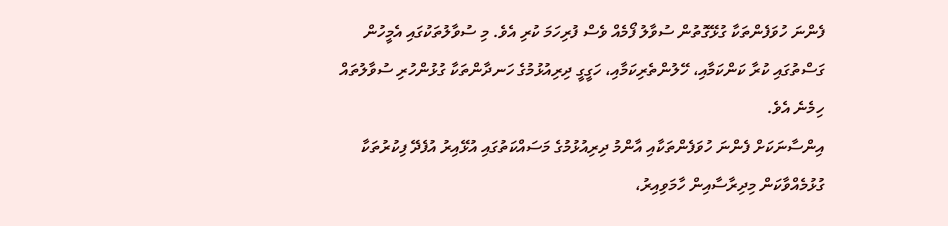ފެންނަ ހުވަފެންތަކާ ގުޅޭގޮތުން ސުވާލު ފޯމެއް ވެސް ފުރިހަމަ ކުރި އެވެ. މި ސުވާލުތަކުގައި އެމީހުން ގަސްތުގައި ކުރާ ކަންކަމާއި، ހޭލުންތެރިކަމާއި، ހަގީގީ ދިރިއުޅުމުގެ ހަނދާންތަކާ ގުޅުންހުރި ސުވާލުތައް ހިމެނެ އެވެ.
އިންސާނަކަށް ފެންނަ ހުވަފެންތަކާއި އާންމު ދިރިއުޅުމުގެ މަސައްކަތުގައި އުޅޭއިރު އުފެދޭ ފިކުރުތަކާ ގުޅުމެއްވާކަން މިދިރާސާއިން ހާމަވިއިރު،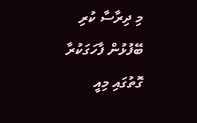މި ދިރާސާ ކުރި ބޭފުޅުން ފާހަގަކުރާ ގޮތުގައި މިއީ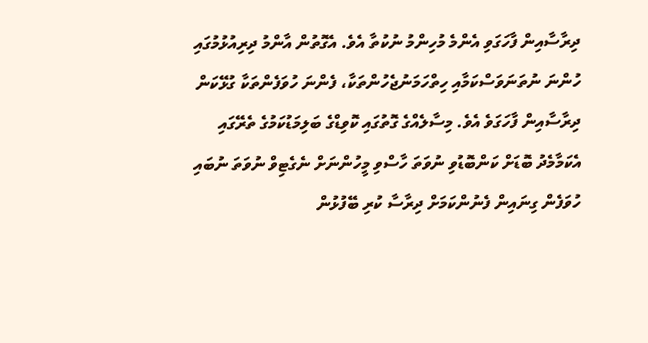ދިރާސާއިން ފާހަގަވި އެންމެ މުހިންމު ނުކުތާ އެވެ. އެގޮތުން އާންމު ދިރިއުޅުމުގައި ހުންނަ ނުތަނަވަސްކަމާއި ހިތްހަމަނުޖެހުންތަކާ، ފެންނަ ހުވަފެންތަކާ ގުޅޭކަން ދިރާސާއިން ފާހަގަވެ އެވެ. މިސާލެއްގެ ގޮތުގައި ކޮވިޑްގެ ބަލިމަޑުކަމުގެ ތެރޭގައި އެކަމާމެދު ބޮޑަށް ކަންބޮޑުވި ނުވަތަ ހާސްވި މީހުންނަށް ނެގެޓިވް ނުވަތަ ނުބައި ހުވަފެން ގިނައިން ފެނުންކަމަށް ދިރާސާ ކުރި ބޭފުޅުން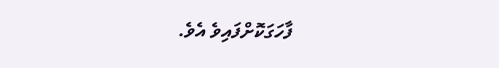ފާހަގަކޮށްފައިވެ އެވެ.